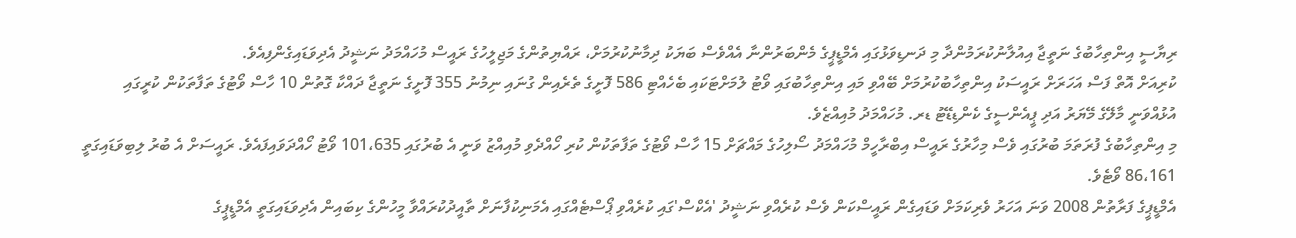ރިޔާސީ އިންތިހާބުގެ ނަތީޖާ އިއުލާނުކުރަމުންދާ މި ދަނޑިވަޅުގައި އެމްޑީޕީގެ މެންބަރުންނާ އެއްވެސް ބަޔަކު ދިމާނުކުރުމަށް، ރައްޔިތުންގެ މަޖިލީހުގެ ރައީސް މުހައްމަދު ނަޝީދު އެދިވަޑައިގެންފިއެވެ.
ކުރިއަށް އޮތް ފަސް އަހަރަށް ރައީސަކު އިންތިހާބުކުރުމަށް ބޭއްވި މައި އިންތިހާބުގައި ވޯޓު ލުމަށްޓަކައި ބެހެއްޓި 586 ފޮށީގެ ތެރެއިން ގުނައި ނިމުނު 355 ފޮށީގެ ނަތީޖާ ދައްކާ ގޮތުން 10 ހާސް ވޯޓުގެ ތަފާތަކުން ކުރީގައި އުޅުއްވަނީ މާލޭގެ މޭޔަރު އަދި ޕީއެންސީގެ ކެންޑިޑޭޓު ޑރ. މުހައްމަދު މުއިއްޒެވެ.
މި އިންތިހާބުގެ ފުރަތަމަ ބުރުގައި ވެސް މިހާރުގެ ރައީސް އިބްރާހީމް މުހައްމަދު ސޯލިހުގެ މައްޗަށް 15 ހާސް ވޯޓުގެ ތަފާތަކުން ކުރި ހޯއްދެވި މުއިއްޒު ވަނީ އެ ބުރުގައި 101،635 ވޯޓު ހޯއްދަވައިފައެވެ. ރައީސަށް އެ ބުރު ލިބިވަޑައިގަތީ 86،161 ވޯޓެވެ.
އެމްޑީޕީގެ ފަރާތުން 2008 ވަނަ އަހަރު ވެރިކަމަށް ވަޑައިގެން ރައީސްކަން ވެސް ކުރެއްވި ނަޝީދު 'އެކްސް'ގައި ކުރެއްވި ޕޯސްޓެއްގައި އެމަނިކުފާނަށް ތާއީދުކުރައްވާ މީހުންގެ ކިބައިން އެދިވަޑައިގަތީ އެމްޑީޕީގެ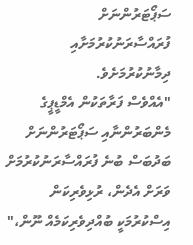ސަޕޯޓަރުންނަށް ފުރައްސާރަނުކުރުމަށާއި ދިމާނުކުރުމަށެވެ.
"އެއްވެސް ފަރާތަކުން އެމްޑީޕީގެ މެންބަރުންނާއި ސަޕޯޓަރުންނަށް ބަދުބަސް ބުނެ ފުރައްސާރަނުކުރުމަށް ވަރަށް އެދެން، ރުޅިވެރިކަން އިސްކުރުމަކީ ބުއްދިވެރިކަމެއް ނޫން،"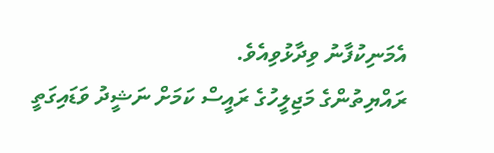އެމަނިކުފާނު ވިދާޅުވިއެވެ.
ރައްޔިތުންގެ މަޖިލީހުގެ ރައީސް ކަމަށް ނަޝީދު ވަޑައިގަތީ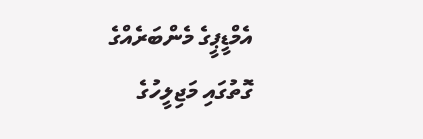އެމްޑީޕީގެ މެންބަރެއްގެ ގޮތުގައި މަޖިލީހުގެ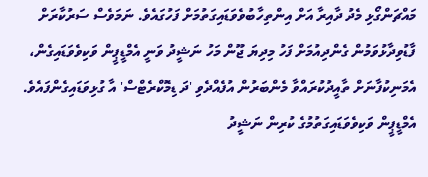މައްޗަންގޯޅި މެދު ދާއިރާ އަށް އިންތިހާބުވެވަޑައިގަތުމަށް ފަހުގައެވެ. ނަމަވެސް ސަރުކާރަށް ފާޑުވިދާޅުވަމުން ގެންދިއުމަށް ފަހު މިދިޔަ ޖޫން މަހު ނަޝީދު ވަނީ އެމްޑީޕީން ވަކިވެވަޑައިގެން، އެމަނިކުފާނަށް ތާއީދުކުރައްވާ މެންބަރުން އުފެއްދެވި 'ދަ ޑިމޮކްރެޓްސް' އާ ގުޅިވަޑައިގެންފައެވެ.
އެމްޑީޕީން ވަކިވެވަޑައިގަތުމުގެ ކުރިން ނަޝީދު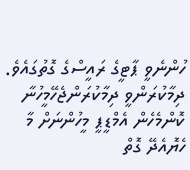ހުންނެވީ ޕާޓީގެ ރައީސްގެ ގޮތުގައެވެ.
ދިމާކުރަންވީ ދިމާކުރަންޖެހޭމީހުނާ
ކޮންމެހެން އެމްޑީޕީ މީހުންނަށް މާ ހެޔޮއެދޭ ގޮތް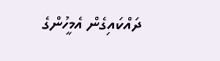ދައްކައިގެން އެމީހުންގެ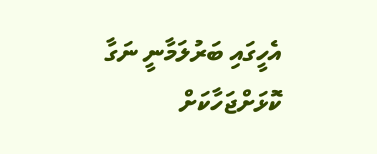އެހީގައި ބަރުލަމާނީ ނަގާ ކޮޅަށްޖަހާކަށް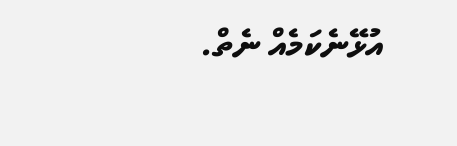އުޅޭނެކަމެއް ނެތް.